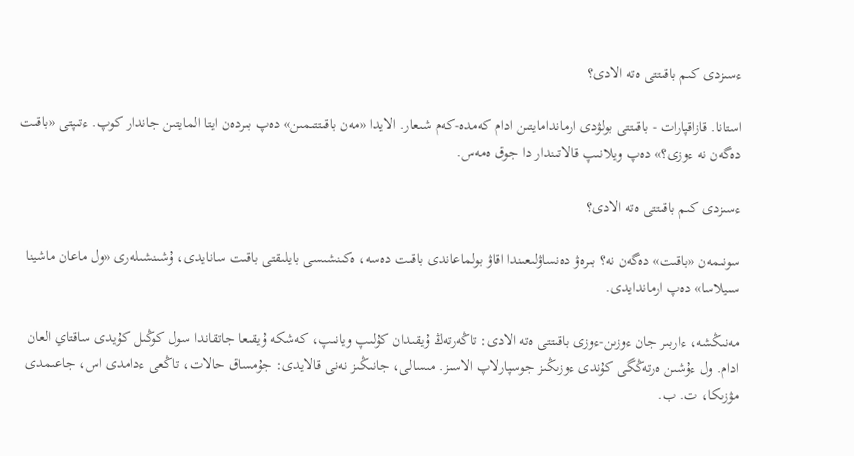ءسىزدى كىم باقىتتى ەتە الادى؟

استانا. قازاقپارات - باقىتتى بولۋدى ارماندامايتىن ادام كەمدە-كەم شىعار. الايدا «مەن باقىتتىمىن» دەپ بىردەن ايتا المايتىن جاندار كوپ. ءتىپتى «باقىت دەگەن نە ءوزى؟» دەپ ويلانىپ قالاتىندار دا جوق ەمەس.

ءسىزدى كىم باقىتتى ەتە الادى؟

سونىمەن «باقىت» دەگەن نە؟ بىرەۋ دەنساۋلىعىندا اقاۋ بولماعاندى باقىت دەسە، ەكىنشىسى بايلىقتى باقىت سانايدى، ۇشىنشىلەرى «ول ماعان ماشينا سىيلاسا» دەپ ارماندايدى.

مەنىڭشە، ءاربىر جان ءوزىن-ءوزى باقىتتى ەتە الادى: تاڭەرتەڭ ۇيقىدان كۇلىپ ويانىپ، كەشكە ۇيقىعا جاتقاندا سول كوڭىل كۇيدى ساقتاي العان ادام. ول ءۇشىن ەرتەڭگى كۇندى ءوزىڭىز جوسپارلاپ الاسىز. مىسالى، جانىڭىز نەنى قالايدى: جۇمساق حالات، تاڭعى ءدامدى اس، جاعىمدى مۋزىكا، ت. ب.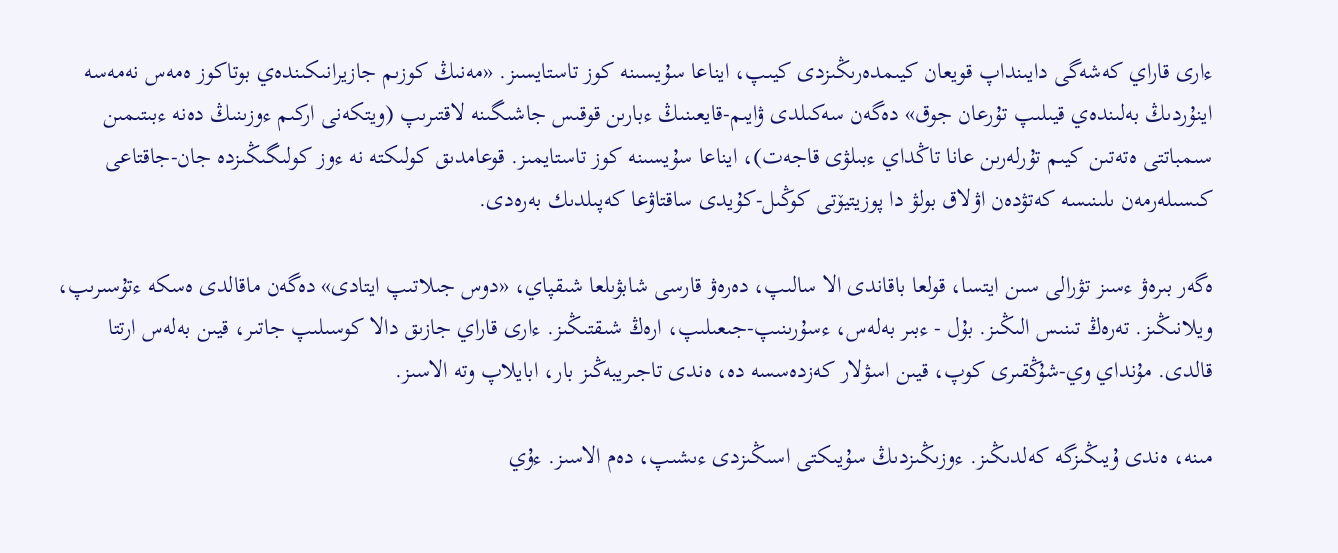ءارى قاراي كەشەگى دايىنداپ قويعان كيىمدەرىڭىزدى كيىپ، ايناعا سۇيسىنە كوز تاستايسىز. «مەنىڭ كوزىم جازيرانىكىندەي بوتاكوز ەمەس نەمەسە اينۇردىڭ بەلىندەي قيىلىپ تۇرعان جوق» دەگەن سەكىلدى ۋايىم-قايعىنىڭ ءبارىن قوقىس جاشىگىنە لاقتىرىپ (ويتكەنى اركىم ءوزىنىڭ دەنە ءبىتىمىن سىمباتتى ەتەتىن كيىم تۇرلەرىن عانا تاڭداي ءبىلۋى قاجەت)، ايناعا سۇيسىنە كوز تاستايمىز. قوعامدىق كولىكتە نە ءوز كولىگىڭىزدە جان-جاقتاعى كىسىلەرمەن ىلىنىسە كەتۋدەن اۋلاق بولۋ دا پوزيتيۆتى كوڭىل-كۇيدى ساقتاۋعا كەپىلدىك بەرەدى.

ەگەر بىرەۋ ءسىز تۋرالى سىن ايتسا، قولعا باقاندى الا سالىپ، دەرەۋ قارسى شابۋىلعا شىقپاي، «دوس جىلاتىپ ايتادى» دەگەن ماقالدى ەسكە ءتۇسىرىپ، ويلانىڭىز. تەرەڭ تىنىس الىڭىز. بۇل - ءبىر بەلەس، ءسۇرىنىپ-جىعىلىپ، ارەڭ شىقتىڭىز. ءارى قاراي جازىق دالا كوسىلىپ جاتىر، قيىن بەلەس ارتتا قالدى. مۇنداي وي-شۇڭقىرى كوپ، قيىن اسۋلار كەزدەسسە دە، ەندى تاجىريبەڭىز بار، ابايلاپ وتە الاسىز.

مىنە، ەندى ۇيىڭىزگە كەلدىڭىز. ءوزىڭىزدىڭ سۇيىكتى اسىڭىزدى ءىشىپ، دەم الاسىز. ءۇي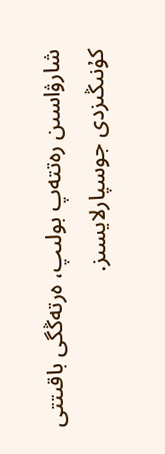شارۋاسىن رەتتەپ بولىپ، ەرتەڭگى باقىتتى كۇنىڭىزدى جوسپارلايسىز.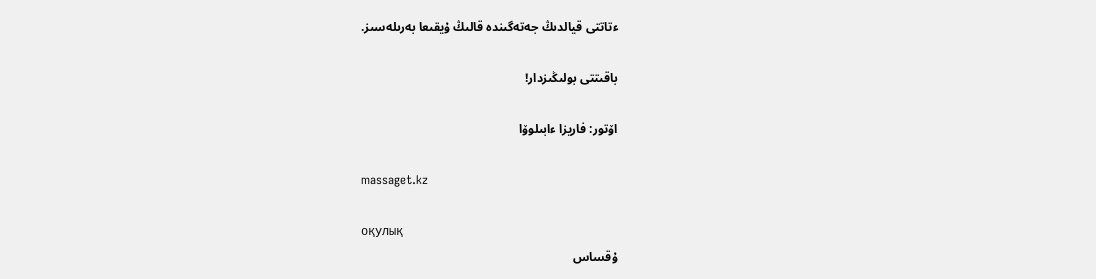ءتاتتى قيالدىڭ جەتەگىندە قالىڭ ۇيقىعا بەرىلەسىز.

باقىتتى بولىڭىزدار!

اۆتور: فاريزا ءابىلوۆا

massaget.kz

оқулық
ۇقساس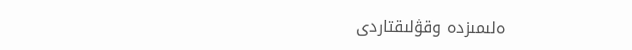ەلىمىزدە وقۋلىقتاردى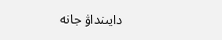دايىنداۋ جانە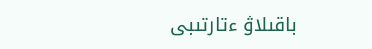باقىلاۋ ءتارتىبى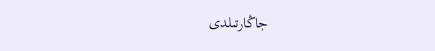جاڭارتىلدى